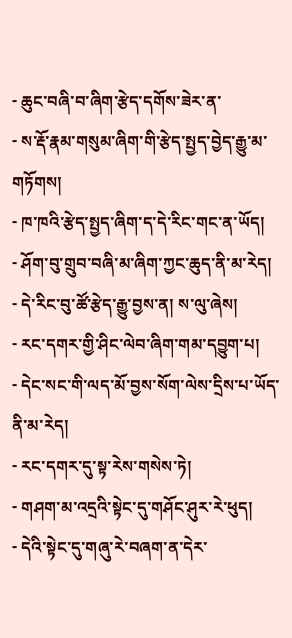- ཆུང་བཞི་བ་ཞིག་རྩེད་དགོས་ཟེར་ན་
- ས་རྡོ་རྣམ་གསུམ་ཞིག་གི་རྩེད་སྤྱད་བྱེད་རྒྱུ་མ་གཏོགས།
- ཁ་ཁའི་རྩེད་སྤྱད་ཞིག་ད་དེ་རིང་གང་ན་ཡོད།
- ཤོག་བུ་གྲུབ་བཞི་མ་ཞིག་ཀྱང་ཆུད་ནི་མ་རེད།
- དེ་རིང་བུ་ཚོ་རྩེད་རྒྱུ་བྱས་ན། ས་ལུ་ཞེས།
- རང་དགར་གྱི་ཤིང་ལེབ་ཞིག་གམ་དབྱུག་པ།
- དེང་སང་གི་ལད་མོ་བྱས་སོག་ལེས་དྲིས་པ་ཡོད་ནི་མ་རེད།
- རང་དགར་དུ་སྟ་རེས་གསེས་ཏེ།
- གཤག་མ་འདྲའི་སྟེང་དུ་གཤོང་ཤུར་རེ་ཕུད།
- དེའི་སྟེང་དུ་གཞུ་རེ་བཞག་ན་དེར་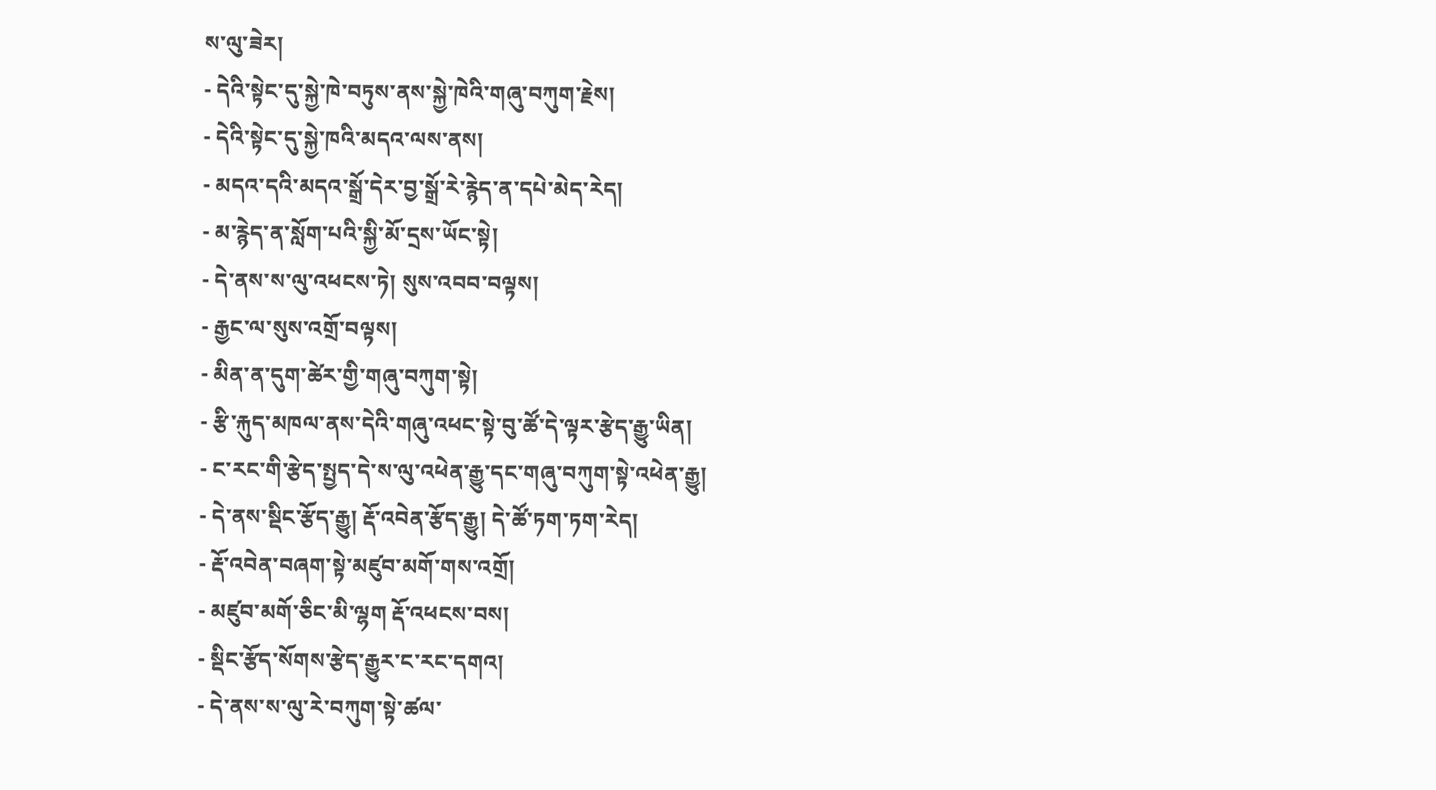ས་ལུ་ཟེར།
- དེའི་སྟེང་དུ་སྐྱེ་ཁེ་བཏུས་ནས་སྐྱེ་ཁེའི་གཞུ་བཀུག་རྗེས།
- དེའི་སྟེང་དུ་སྐྱེ་ཁའི་མདའ་ལས་ནས།
- མདའ་དའི་མདའ་སྒྲོ་དེར་བྱ་སྒྲོ་རེ་རྙེད་ན་དཔེ་མེད་རེད།
- མ་རྙེད་ན་སློག་པའི་སྐྱི་མོ་དྲས་ཡོང་སྟེ།
- དེ་ནས་ས་ལུ་འཕངས་ཏེ། སུས་འབབ་བལྟས།
- རྒྱང་ལ་སུས་འགྲོ་བལྟས།
- མིན་ན་དུག་ཚེར་གྱི་གཞུ་བཀུག་སྟེ།
- རྩི་རྐུད་མཁལ་ནས་དེའི་གཞུ་འཕང་སྟེ་བུ་ཚོ་དེ་ལྟར་རྩེད་རྒྱུ་ཡིན།
- ང་རང་གི་རྩེད་སྤྱད་དེ་ས་ལུ་འཕེན་རྒྱུ་དང་གཞུ་བཀུག་སྟེ་འཕེན་རྒྱུ།
- དེ་ནས་སྡིང་རྩོད་རྒྱུ། རྡོ་འབེན་རྩོད་རྒྱུ། དེ་ཚོ་ཏག་ཏག་རེད།
- རྡོ་འབེན་བཞག་སྟེ་མཛུབ་མགོ་གས་འགྲོ།
- མཛུབ་མགོ་ཅིང་མི་ལྷག རྡོ་འཕངས་བས།
- སྡིང་རྩོད་སོགས་རྩེད་རྒྱུར་ང་རང་དགའ།
- དེ་ནས་ས་ལུ་རེ་བཀུག་སྟེ་ཚལ་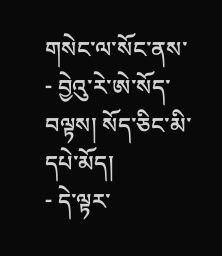གསེང་ལ་སོང་ནས་
- བྱེའུ་རེ་ཨེ་སོད་བལྟས། སོད་ཅིང་མི་དཔེ་མོད།
- དེ་ལྟར་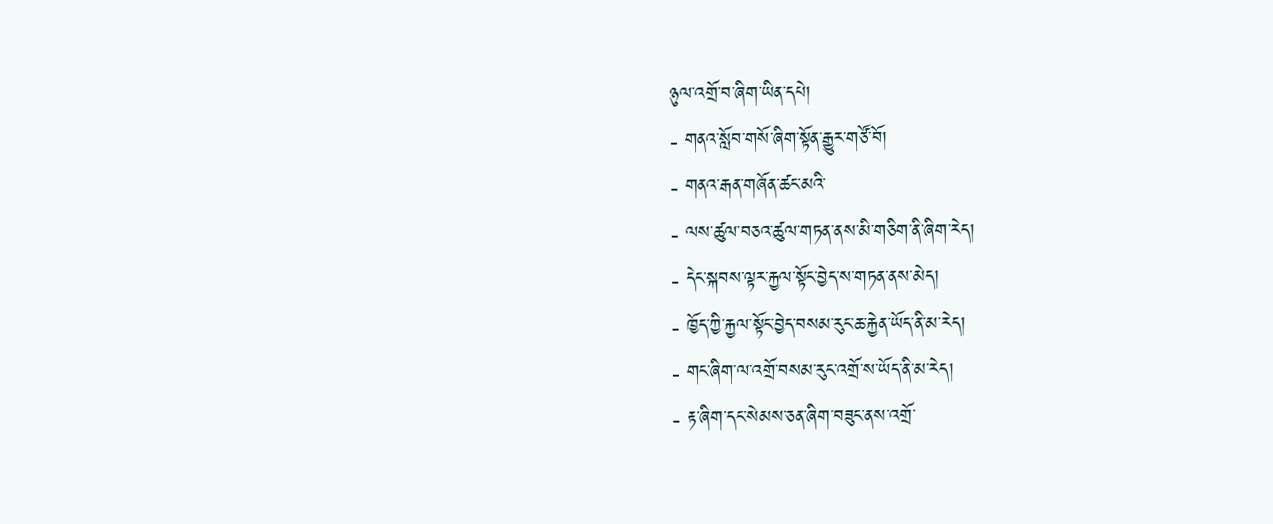ཉུལ་འགྲོ་བ་ཞིག་ཡིན་དཔེ།
- གནའ་སློབ་གསོ་ཞིག་སྟོན་རྒྱུར་གཙོ་བོ།
- གནའ་རྒན་གཞོན་ཚང་མའི་
- ལས་ཚུལ་བཅའ་ཚུལ་གཏན་ནས་མི་གཅིག་ནི་ཞིག་རེད།
- དེང་སྐབས་ལྟར་རྐྱལ་སྟོང་བྱེད་ས་གཏན་ནས་མེད།
- ཁྱོད་ཀྱི་རྐྱལ་སྟོང་བྱེད་བསམ་རུང་ཆ་རྐྱེན་ཡོད་ནི་མ་རེད།
- གང་ཞིག་ལ་འགྲོ་བསམ་རུང་འགྲོ་ས་ཡོད་ནི་མ་རེད།
- རྟ་ཞིག་དང་སེམས་ཅན་ཞིག་བཟུང་ནས་འགྲོ་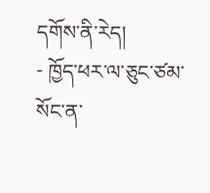དགོས་ནི་རེད།
- ཁྱོད་ཕར་ལ་ཅུང་ཙམ་སོང་ན་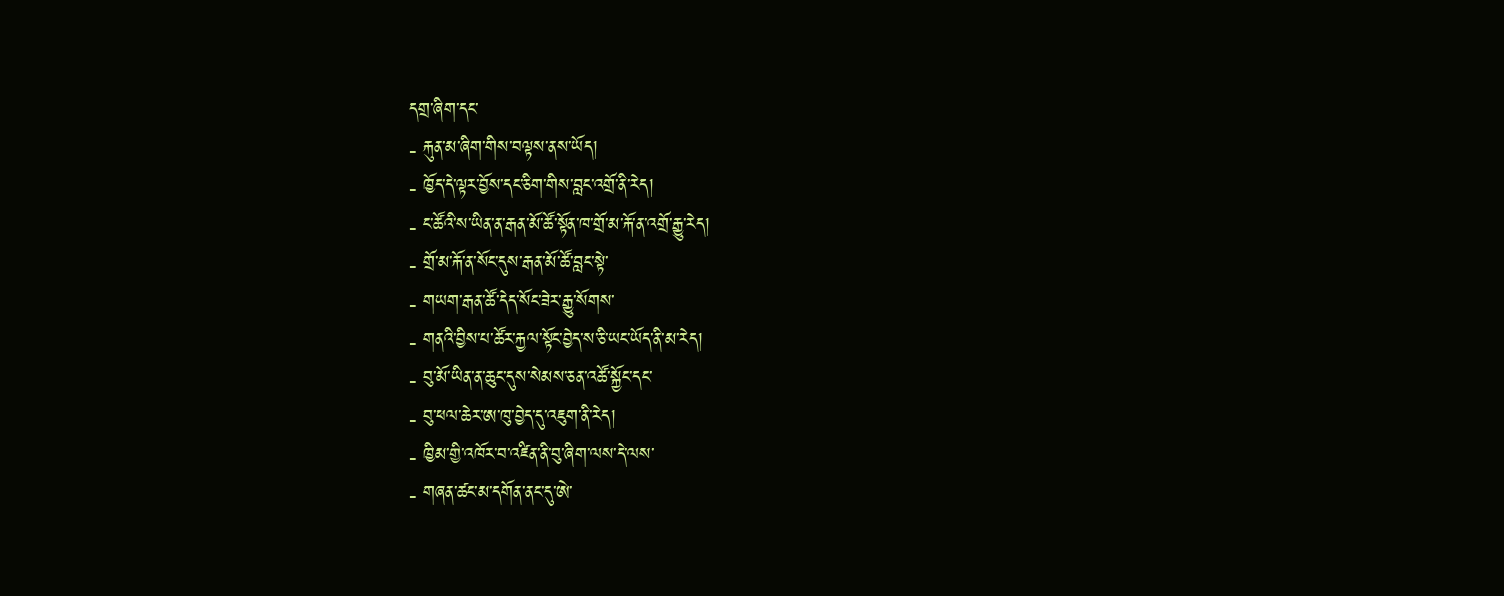དགྲ་ཞིག་དང་
- རྐུན་མ་ཞིག་གིས་བལྟས་ནས་ཡོད།
- ཁྱོད་དེ་ལྟར་བྱོས་དང་ཅིག་གིས་བླང་འགྲོ་ནི་རེད།
- ང་ཚོའི་ས་ཡིན་ན་རྒན་མོ་ཚོ་སྟོན་ཁ་གྲོ་མ་རྐོ་ན་འགྲོ་རྒྱུ་རེད།
- གྲོ་མ་རྐོ་ན་སོང་དུས་རྒན་མོ་ཚོ་བླང་སྟེ་
- གཡག་རྒན་ཚོ་དེད་སོང་ཟེར་རྒྱུ་སོགས་
- གནའི་བྱིས་པ་ཚོར་རྐྱལ་སྟོང་བྱེད་ས་ཅི་ཡང་ཡོད་ནི་མ་རེད།
- བུ་མོ་ཡིན་ན་ཆུང་དུས་སེམས་ཅན་འཚོ་སྐྱོང་དང་
- བུ་ཕལ་ཆེར་ཨ་ཁུ་བྱེད་དུ་འཇུག་ནི་རེད།
- ཁྱིམ་གྱི་འཁོར་བ་འཛིན་ནི་བུ་ཞིག་ལས་དེ་ལས་
- གཞན་ཚང་མ་དགོན་ནང་དུ་ཨེ་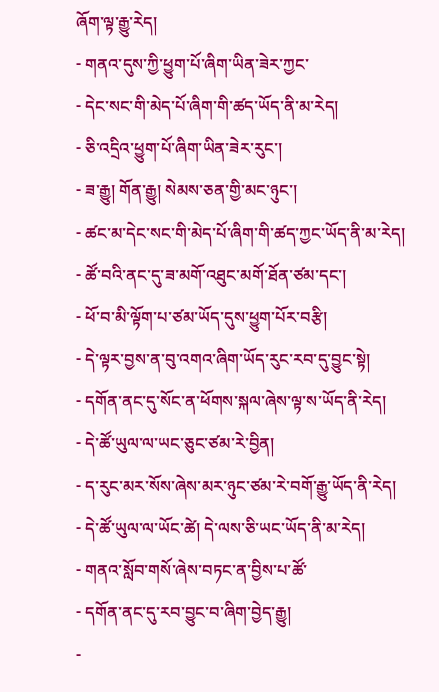ཞོག་ལྟ་རྒྱུ་རེད།
- གནའ་དུས་ཀྱི་ཕྱུག་པོ་ཞིག་ཡིན་ཟེར་ཀྱང་
- དེང་སང་གི་མེད་པོ་ཞིག་གི་ཚད་ཡོད་ནི་མ་རེད།
- ཅི་འདྲིའ་ཕྱུག་པོ་ཞིག་ཡིན་ཟེར་རུང་།
- ཟ་རྒྱུ། གོན་རྒྱུ། སེམས་ཅན་གྱི་མང་ཉུང་།
- ཚང་མ་དེང་སང་གི་མེད་པོ་ཞིག་གི་ཚད་ཀྱང་ཡོད་ནི་མ་རེད།
- ཚོ་བའི་ནང་དུ་ཟ་མགོ་འཐུང་མགོ་ཐོན་ཙམ་དང་།
- ཕོ་བ་མི་ལྟོག་པ་ཙམ་ཡོད་དུས་ཕྱུག་པོར་བརྩི།
- དེ་ལྟར་བྱས་ན་བུ་འགའ་ཞིག་ཡོད་རུང་རབ་དུ་བྱུང་སྟེ།
- དགོན་ནང་དུ་སོང་ན་ཕོགས་སྐལ་ཞེས་ལྟ་ས་ཡོད་ནི་རེད།
- དེ་ཚོ་ཡུལ་ལ་ཡང་ཅུང་ཙམ་རེ་བྱིན།
- ད་རུང་མར་སོས་ཞེས་མར་ཉུང་ཙམ་རེ་བགོ་རྒྱུ་ཡོད་ནི་རེད།
- དེ་ཚོ་ཡུལ་ལ་ཡོང་ཚེ། དེ་ལས་ཅི་ཡང་ཡོད་ནི་མ་རེད།
- གནའ་སློབ་གསོ་ཞེས་བཏང་ན་བྱིས་པ་ཚོ་
- དགོན་ནང་དུ་རབ་བྱུང་བ་ཞིག་བྱེད་རྒྱུ།
-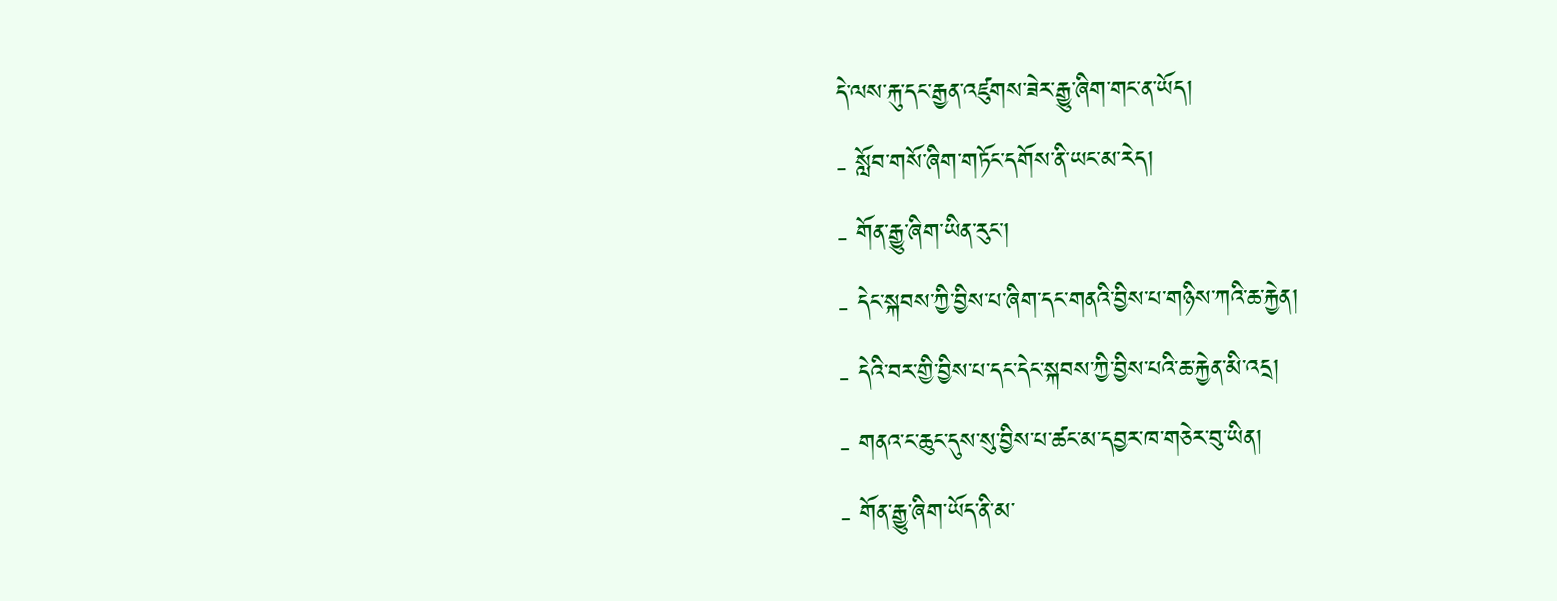དེ་ལས་རྐུ་དང་རྒྱན་འཛུགས་ཟེར་རྒྱུ་ཞིག་གང་ན་ཡོད།
- སློབ་གསོ་ཞིག་གཏོང་དགོས་ནི་ཡང་མ་རེད།
- གོན་རྒྱུ་ཞིག་ཡིན་རུང་།
- དེང་སྐབས་ཀྱི་བྱིས་པ་ཞིག་དང་གནའི་བྱིས་པ་གཉིས་ཀའི་ཆ་རྐྱེན།
- དེའི་བར་གྱི་བྱིས་པ་དང་དེང་སྐབས་ཀྱི་བྱིས་པའི་ཆ་རྐྱེན་མི་འདྲ།
- གནའ་ང་ཆུང་དུས་སུ་བྱིས་པ་ཚང་མ་དབྱར་ཁ་གཅེར་བུ་ཡིན།
- གོན་རྒྱུ་ཞིག་ཡོད་ནི་མ་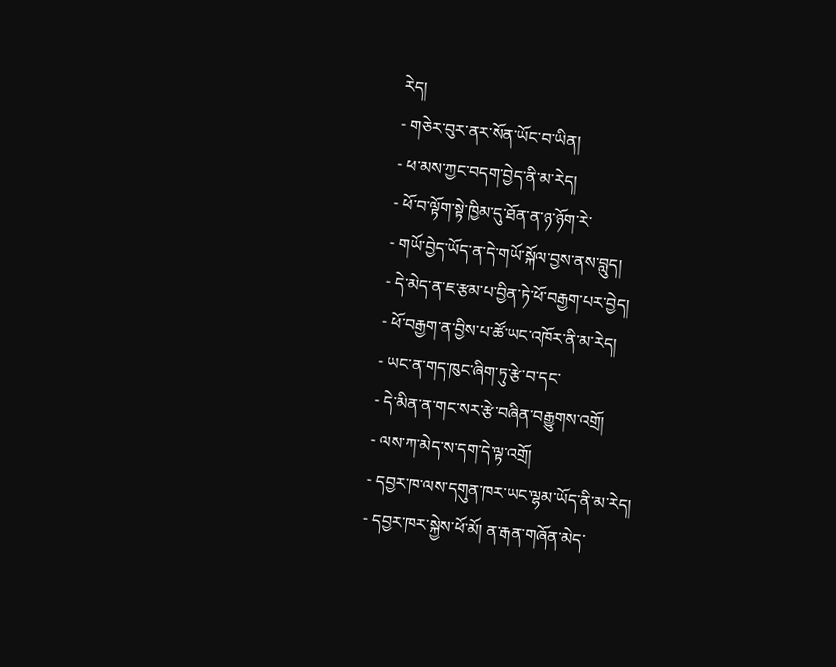རེད།
- གཅེར་བུར་ནར་སོན་ཡོང་བ་ཡིན།
- ཕ་མས་ཀྱང་བདག་བྱེད་ནི་མ་རེད།
- ཕོ་བ་ལྟོག་སྟེ་ཁྱིམ་དུ་ཐོན་ན་ཉ་ཉོག་རེ་
- གཡོ་བྱེད་ཡོད་ན་དེ་གཡོ་སྐོལ་བྱས་ནས་བླུད།
- དེ་མེད་ན་ཇ་རྩམ་པ་བྱིན་ཏེ་ཕོ་བརྒྱག་པར་བྱེད།
- ཕོ་བརྒྱག་ན་བྱིས་པ་ཚོ་ཡང་འཁོར་ནི་མ་རེད།
- ཡང་ན་གད་ཁུང་ཞིག་ཏུ་རྩེ་བ་དང་
- དེ་མིན་ན་གང་སར་རྩེ་བཞིན་བརྒྱུགས་འགྲོ།
- ལས་ཀ་མེད་ས་དག་དེ་ལྟ་འགྲོ།
- དབྱར་ཁ་ལས་དགུན་ཁར་ཡང་ལྷམ་ཡོད་ནི་མ་རེད།
- དབྱར་ཁར་སྐྱེས་ཕོ་མོ། ན་རྒན་གཞོན་མེད་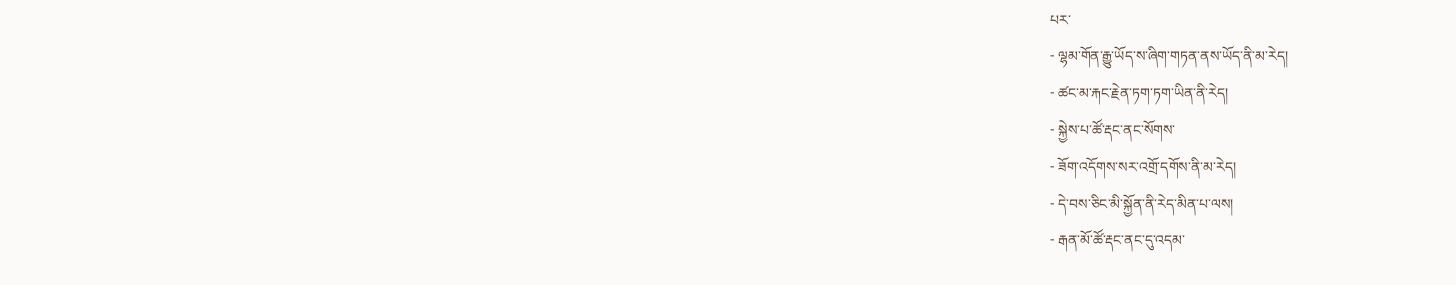པར་
- ལྷམ་གོན་རྒྱུ་ཡོད་ས་ཞིག་གཏན་ནས་ཡོད་ནི་མ་རེད།
- ཚང་མ་རྐང་རྗེན་ཏག་ཏག་ཡིན་ནི་རེད།
- སྐྱེས་པ་ཚོ་རྡང་ནང་སོགས་
- ཟོག་འདོགས་སར་འགྲོ་དགོས་ནི་མ་རེད།
- དེ་བས་ཅིང་མི་སྐྱོན་ནི་རེད་མིན་པ་ལས།
- རྒན་མོ་ཚོ་རྡང་ནང་དུ་འདམ་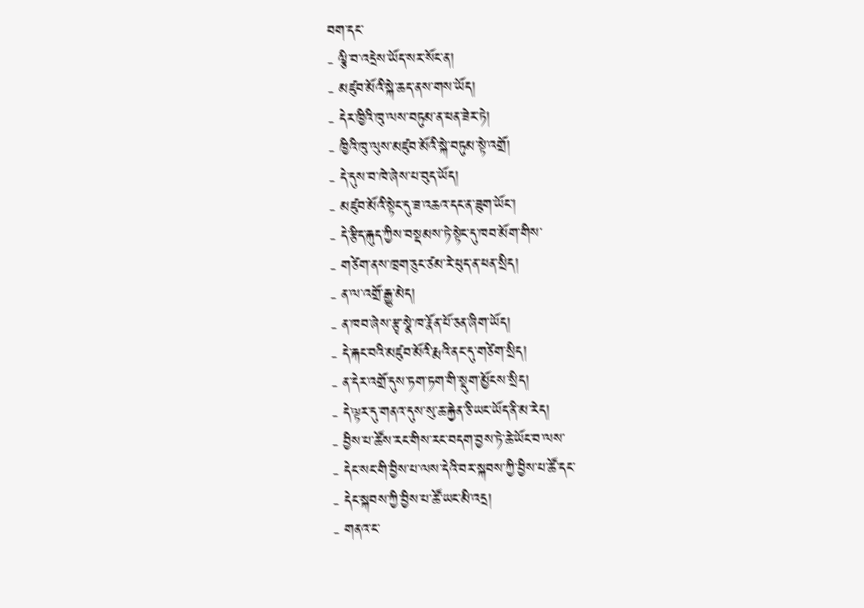བག་དང་
- ལྕི་བ་འདྲེས་ཡོད་སར་སོང་ན།
- མཛུབ་མོའི་སྐེ་ཆད་ནས་གས་ཡོད།
- དེར་ཁྱིའི་ཁུ་ལས་བཏུམ་ན་ཕན་ཟེར་ཏེ།
- ཁྱིའི་ཁུ་ལུས་མཛུབ་མོའི་སྐེ་བཏུམ་སྟེ་འགྲོ།
- དེ་དུས་བ་ཁེ་ཞེས་པ་བུད་ཡོད།
- མཛུབ་མོའི་སྟེང་དུ་ཟ་འཆའ་དང་ན་ཟུག་ཡོང་།
- དེ་རྩིད་རྐུད་ཀྱིས་བསྡམས་ཏེ་སྟེང་དུ་ཁབ་མོག་གིས་
- གཙེག་ནས་ཁྲག་ཅུང་ཙམ་རེ་ཕུད་ན་ཕན་སྲིད།
- ན་ལ་འགྲོ་རྒྱུ་མེད།
- ན་ཁབ་ཞེས་རྩྭ་སྣེ་ཁ་རྣོན་པོ་ཅན་ཞིག་ཡོད།
- དེ་རྐང་བའི་མཛུབ་མོའི་རྨའི་ནང་དུ་གཙེག་སྲིད།
- ན་དེར་འགྲོ་དུས་ཏག་ཏག་གི་སྡུག་མྱོངས་སྲིད།
- དེ་ལྟར་དུ་གནའ་དུས་སུ་ཆ་རྐྱེན་ཅི་ཡང་ཡོད་ནི་མ་རེད།
- བྱིས་པ་ཚོས་རང་གིས་རང་བདག་བྱས་ཏེ་ཆེ་ཡོང་བ་ལས་
- དེང་སང་གི་བྱིས་པ་ལས་དེའི་བར་སྐབས་ཀྱི་བྱིས་པ་ཚོ་དང་
- དེང་སྐབས་ཀྱི་བྱིས་པ་ཚོ་ཡང་མི་འདྲ།
- གནའ་ང་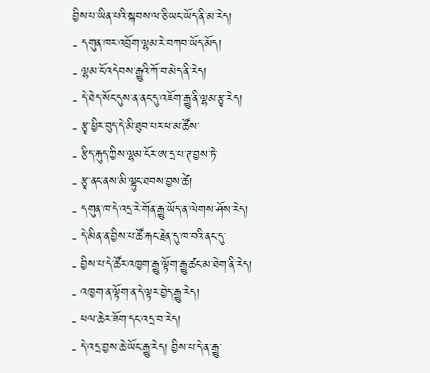བྱིས་པ་ཡིན་པའི་སྐབས་ལ་ཅི་ཡང་ཡོད་ནི་མ་རེད།
- དགུན་ཁར་འབྲོག་ལྷམ་རེ་བཀབ་ཡོད་མོད།
- ལྷམ་ངོ་འདེབས་རྒྱུའི་ཀོ་བ་མེད་ནི་རེད།
- དེ་ཐེད་སོང་དུས་ན་ནང་དུ་འཇོག་རྒྱུ་ནི་ལྷམ་རྩྭ་རེད།
- རྩྭ་ཕྱིར་བུད་དེ་མི་ཐུབ་པར་ཕ་མ་ཚོས་
- རྩིད་རྐུད་ཀྱིས་ལྷམ་ངོར་ཨ་དྲ་པ་ཊ་བྱས་ཏེ་
- རྩྭ་ནང་ནས་མི་ལྷུང་ཐབས་བྱས་ཚེ།
- དགུན་ཁ་དེ་འདྲ་རེ་གོན་རྒྱུ་ཡོད་ན་ལེགས་ཤོས་རེད།
- དེ་མིན་ན་བྱིས་པ་ཚོ་རྐང་རྗེན་དུ་ཁ་བའི་ནང་དུ་
- བྱིས་པ་དེ་ཚོར་འཁྱག་རྒྱུ་ལྟོག་རྒྱུ་ཚང་མ་ཐེག་ནི་རེད།
- འཁྱག་ན་ལྟོག་ན་དེ་ལྟར་བྱེད་རྒྱུ་རེད།
- ཕལ་ཆེར་ཟོག་དང་འདྲ་བ་རེད།
- དེ་འདྲ་བྱས་ཆེ་ཡོང་རྒྱུ་རེད། བྱིས་པ་དེ་ན་རྒྱུ་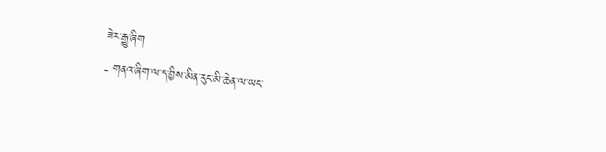ཟེར་རྒྱུ་ཞིག
- གནའ་ཞིག་ལ་ད་བྱིས་མིན་རུང་མི་ཆེན་ལ་ཡང་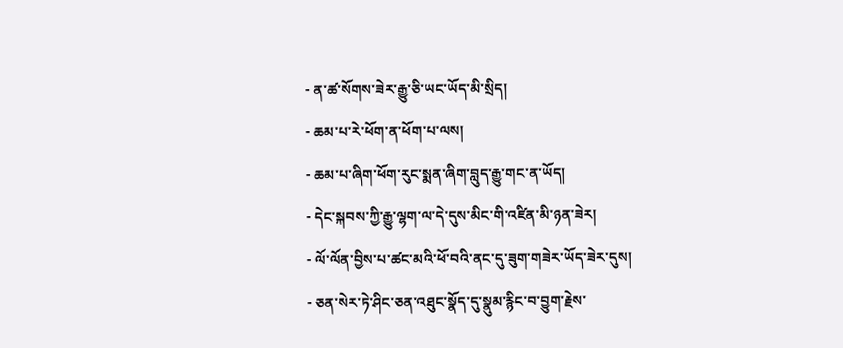- ན་ཚ་སོགས་ཟེར་རྒྱུ་ཅི་ཡང་ཡོད་མི་སྲིད།
- ཆམ་པ་རེ་ཕོག་ན་ཕོག་པ་ལས།
- ཆམ་པ་ཞིག་ཕོག་རུང་སྨན་ཞིག་བླུད་རྒྱུ་གང་ན་ཡོད།
- དེང་སྐབས་ཀྱི་རྒྱུ་ལྷག་ལ་དེ་དུས་མིང་གི་འཛིན་མི་ཉན་ཟེར།
- ལོ་ལོན་བྱིས་པ་ཚང་མའི་ཕོ་བའི་ནང་དུ་ཟུག་གཟེར་ཡོད་ཟེར་དུས།
- ཅན་སེར་ཏེ་ཤིང་ཅན་འཐུང་སྣོད་དུ་སྣུམ་རྙིང་བ་བྱུག་རྗེས་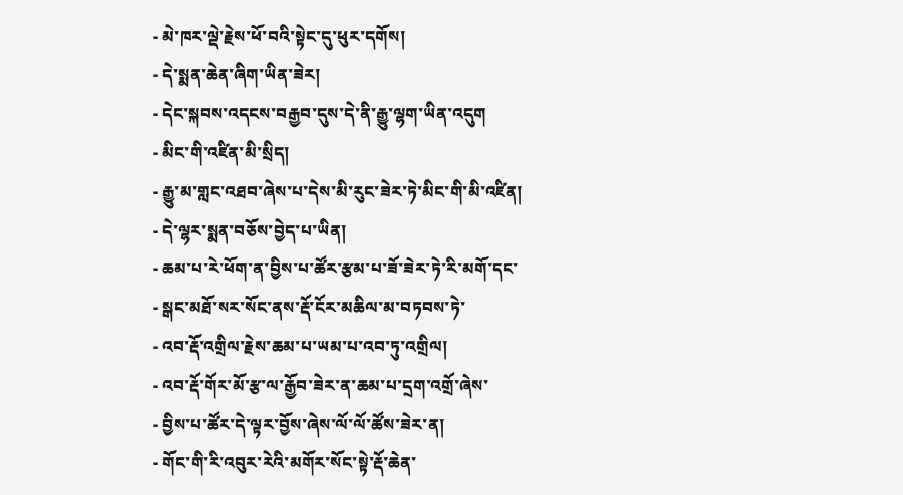- མེ་ཁར་ལྡེ་རྗེས་ཕོ་བའི་སྟེང་དུ་ཕུར་དགོས།
- དེ་སྨན་ཆེན་ཞིག་ཡིན་ཟེར།
- དེང་སྐབས་འདངས་བརྒྱབ་དུས་དེ་ནི་རྒྱུ་ལྷག་ཡིན་འདུག
- མིང་གི་འཛིན་མི་སྲིད།
- རྒྱུ་མ་གླང་འཐབ་ཞེས་པ་དེས་མི་རུང་ཟེར་ཏེ་མིང་གི་མི་འཛིན།
- དེ་ལྷར་སྨན་བཅོས་བྱེད་པ་ཡིན།
- ཆམ་པ་རེ་ཕོག་ན་བྱིས་པ་ཚོར་རྩམ་པ་ཟོ་ཟེར་ཏེ་རི་མགོ་དང་
- སྒང་མཐོ་སར་སོང་ནས་རྡོ་ངོར་མཆིལ་མ་བཏབས་ཏེ་
- འབ་རྡོ་འགྲིལ་རྗེས་ཆམ་པ་ཡམ་པ་འབ་ཏུ་འགྲིལ།
- འབ་རྡོ་གོར་མོ་རྩ་ལ་རྒྱོབ་ཟེར་ན་ཆམ་པ་དྲག་འགྲོ་ཞེས་
- བྱིས་པ་ཚོར་དེ་ལྟར་བྱོས་ཞེས་ལོ་ལོ་ཚོས་ཟེར་ན།
- གོང་གི་རི་འབུར་རེའི་མགོར་སོང་སྟེ་རྡོ་ཆེན་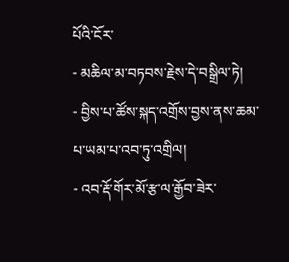པོའི་ངོར་
- མཆིལ་མ་བཏབས་རྗེས་དེ་བསྒྲིལ་ཏེ།
- བྱིས་པ་ཚོས་སྐད་འགྲོས་བྱས་ནས་ཆམ་པ་ཡམ་པ་འབ་ཏུ་འགྲིལ།
- འབ་རྡོ་གོར་མོ་རྩ་ལ་རྒྱོབ་ཟེར་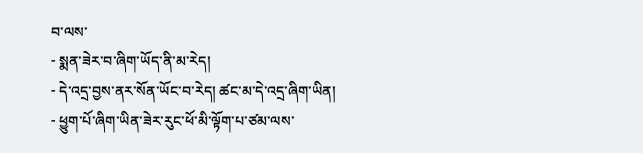བ་ལས་
- སྨན་ཟེར་བ་ཞིག་ཡོད་ནི་མ་རེད།
- དེ་འདྲ་བྱས་ནར་སོན་ཡོང་བ་རེད། ཚང་མ་དེ་འདྲ་ཞིག་ཡིན།
- ཕྱུག་པོ་ཞིག་ཡིན་ཟེར་རུང་ཕོ་མི་ལྟོག་པ་ཙམ་ལས་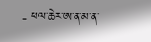- ཕལ་ཆེར་ཨ་ན་མ་ན་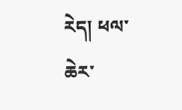རེད། ཕལ་ཆེར་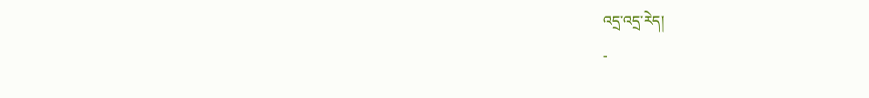འདྲ་འདྲ་རེད།
-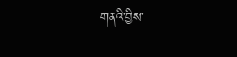གནའི་བྱིས་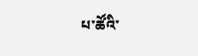པ་ཚོའི་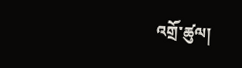འགྲོ་ཚུལ།